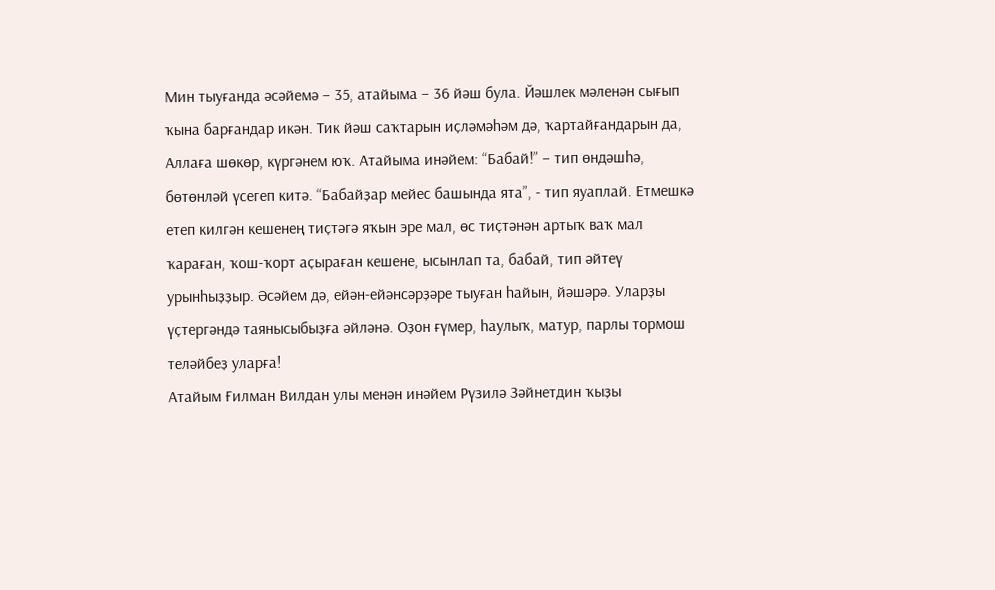Мин тыуғанда әсәйемә – 35, атайыма – 36 йәш була. Йәшлек мәленән сығып ҡына барғандар икән. Тик йәш саҡтарын иҫләмәһәм дә, ҡартайғандарын да, Аллаға шөкөр, күргәнем юҡ. Атайыма инәйем: “Бабай!” – тип өндәшһә, бөтөнләй үсегеп китә. “Бабайҙар мейес башында ята”, - тип яуаплай. Етмешкә етеп килгән кешенең тиҫтәгә яҡын эре мал, өс тиҫтәнән артыҡ ваҡ мал ҡараған, ҡош-ҡорт аҫыраған кешене, ысынлап та, бабай, тип әйтеү урынһыҙҙыр. Әсәйем дә, ейән-ейәнсәрҙәре тыуған һайын, йәшәрә. Уларҙы үҫтергәндә таянысыбыҙға әйләнә. Оҙон ғүмер, һаулыҡ, матур, парлы тормош теләйбеҙ уларға!
Атайым Ғилман Вилдан улы менән инәйем Рүзилә Зәйнетдин ҡыҙы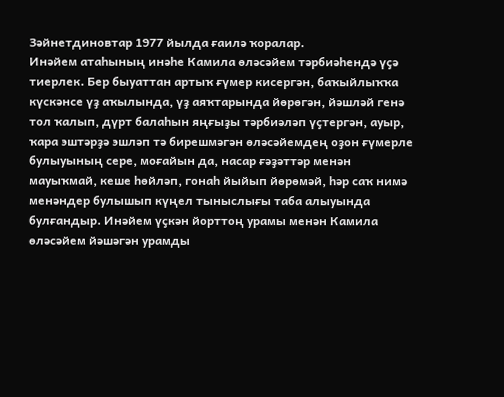Зәйнетдиновтар 1977 йылда ғаилә ҡоралар.
Инәйем атаһының инәһе Камила өләсәйем тәрбиәһендә үҫә тиерлек. Бер быуаттан артыҡ ғүмер кисергән, баҡыйлыҡҡа күскәнсе үҙ аҡылында, үҙ аяҡтарында йөрөгән, йәшләй генә тол ҡалып, дүрт балаһын яңғыҙы тәрбиәләп үҫтергән, ауыр, ҡара эштәрҙә эшләп тә бирешмәгән өләсәйемдең оҙон ғүмерле булыуының сере, моғайын да, насар ғәҙәттәр менән мауыҡмай, кеше һөйләп, гонаһ йыйып йөрөмәй, һәр саҡ нимә менәндер булышып күңел тыныслығы таба алыуында булғандыр. Инәйем үҫкән йорттоң урамы менән Камила өләсәйем йәшәгән урамды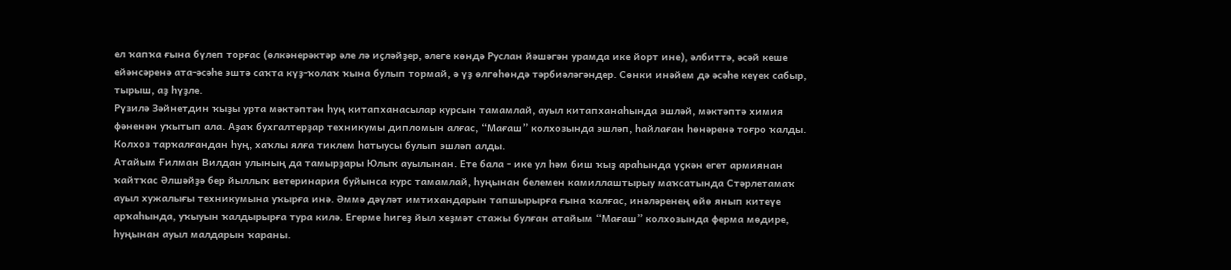ел ҡапҡа ғына бүлеп торғас (өлкәнерәктәр әле лә иҫләйҙер, әлеге көндә Руслан йәшәгән урамда ике йорт ине), әлбиттә, әсәй кеше ейәнсәренә ата-әсәһе эштә саҡта күҙ-ҡолаҡ ҡына булып тормай, ә үҙ өлгөһөндә тәрбиәләгәндер. Сөнки инәйем дә әсәһе кеүек сабыр, тырыш, аҙ һүҙле.
Рүзилә Зәйнетдин ҡыҙы урта мәктәптән һуң китапханасылар курсын тамамлай, ауыл китапханаһында эшләй, мәктәптә химия фәненән уҡытып ала. Аҙаҡ бухгалтерҙар техникумы дипломын алғас, “Мағаш” колхозында эшләп, һайлаған һөнәренә тоғро ҡалды. Колхоз тарҡалғандан һуң, хаҡлы ялға тиклем һатыусы булып эшләп алды.
Атайым Ғилман Вилдан улының да тамырҙары Юлыҡ ауылынан. Ете бала - ике ул һәм биш ҡыҙ араһында үҫкән егет армиянан ҡайтҡас Әлшәйҙә бер йыллыҡ ветеринария буйынса курс тамамлай, һуңынан белемен камиллаштырыу маҡсатында Стәрлетамаҡ ауыл хужалығы техникумына уҡырға инә. Әммә дәүләт имтихандарын тапшырырға ғына ҡалғас, инәләренең өйө янып китеүе арҡаһында, уҡыуын ҡалдырырға тура килә. Егерме һигеҙ йыл хеҙмәт стажы булған атайым “Мағаш” колхозында ферма мөдире, һуңынан ауыл малдарын ҡараны.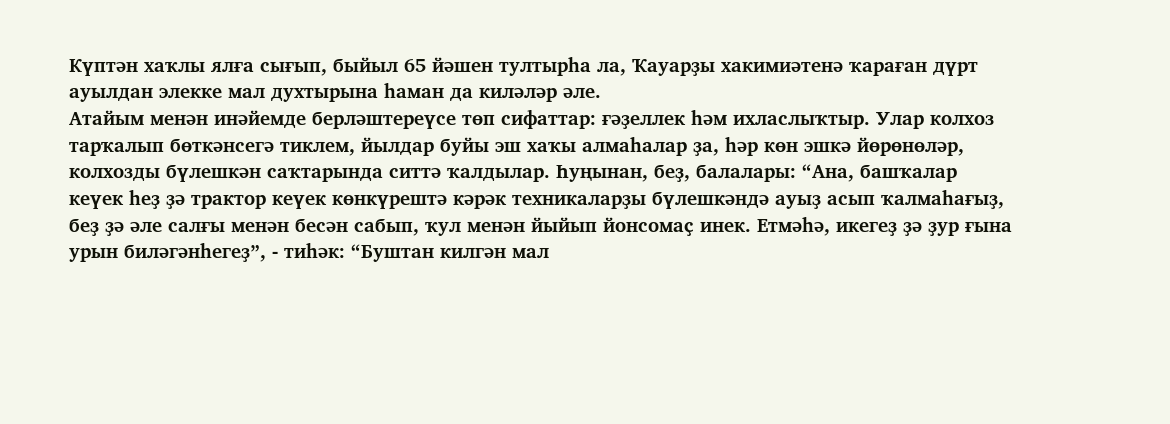Күптән хаҡлы ялға сығып, быйыл 65 йәшен тултырһа ла, Ҡауарҙы хакимиәтенә ҡараған дүрт ауылдан элекке мал духтырына һаман да киләләр әле.
Атайым менән инәйемде берләштереүсе төп сифаттар: ғәҙеллек һәм ихласлыҡтыр. Улар колхоз тарҡалып бөткәнсегә тиклем, йылдар буйы эш хаҡы алмаһалар ҙа, һәр көн эшкә йөрөнөләр, колхозды бүлешкән саҡтарында ситтә ҡалдылар. Һуңынан, беҙ, балалары: “Ана, башҡалар кеүек һеҙ ҙә трактор кеүек көнкүрештә кәрәк техникаларҙы бүлешкәндә ауыҙ асып ҡалмаһағыҙ, беҙ ҙә әле салғы менән бесән сабып, ҡул менән йыйып йонсомаҫ инек. Етмәһә, икегеҙ ҙә ҙур ғына урын биләгәнһегеҙ”, - тиһәк: “Буштан килгән мал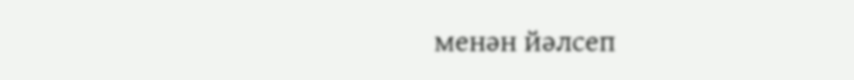менән йәлсеп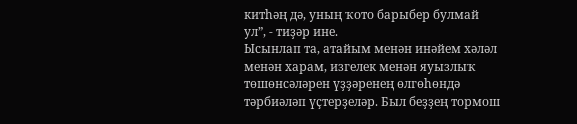китһәң дә, уның ҡото барыбер булмай ул”, - тиҙәр ине.
Ысынлап та, атайым менән инәйем хәләл менән харам, изгелек менән яуызлыҡ төшөнсәләрен үҙҙәренең өлгөһөндә тәрбиәләп үҫтерҙеләр. Был беҙҙең тормош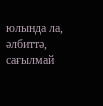юлында ла, әлбиттә, сағылмай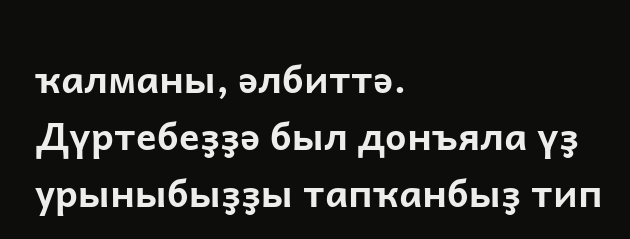ҡалманы, әлбиттә. Дүртебеҙҙә был донъяла үҙ урыныбыҙҙы тапҡанбыҙ тип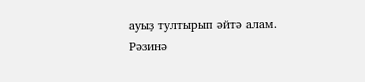ауыҙ тултырып әйтә алам.
Рәзинә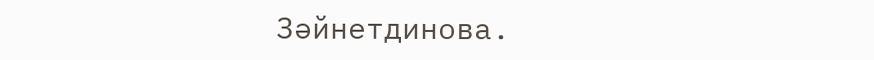Зәйнетдинова.